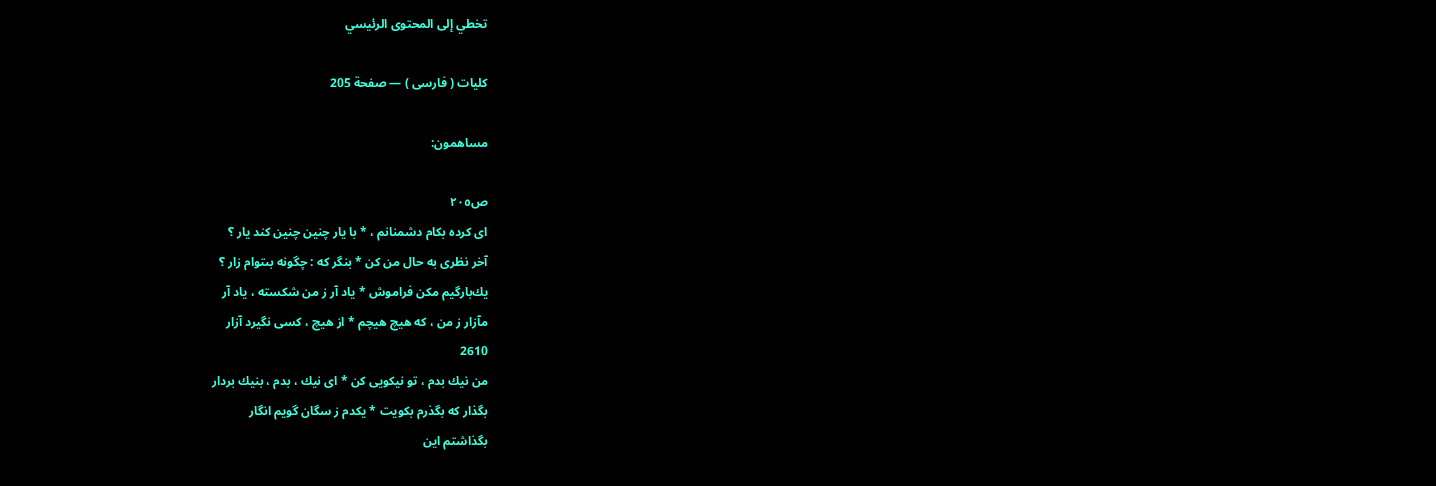تخطي إلى المحتوى الرئيسي

كليات ( فارسى ) — صفحة 205

مساهمون:

ص٢٠٥
اى كرده بكام دشمنانم ، * با يار چنين چنين كند يار ؟
آخر نظرى به حال من كن * بنگر كه : چگونه بىتوام زار ؟
يك‌بارگيم مكن فراموش * ياد آر ز من شكسته ، ياد آر
مآزار ز من ، كه هيچ هيچم * از هيچ ، كسى نگيرد آزار
2610
من نيك بدم ، تو نيكويى كن * اى نيك ، بدم ، بنيك بردار
بگذار كه بگذرم بكويت * يكدم ز سگان گويم انگار
بگذاشتم اين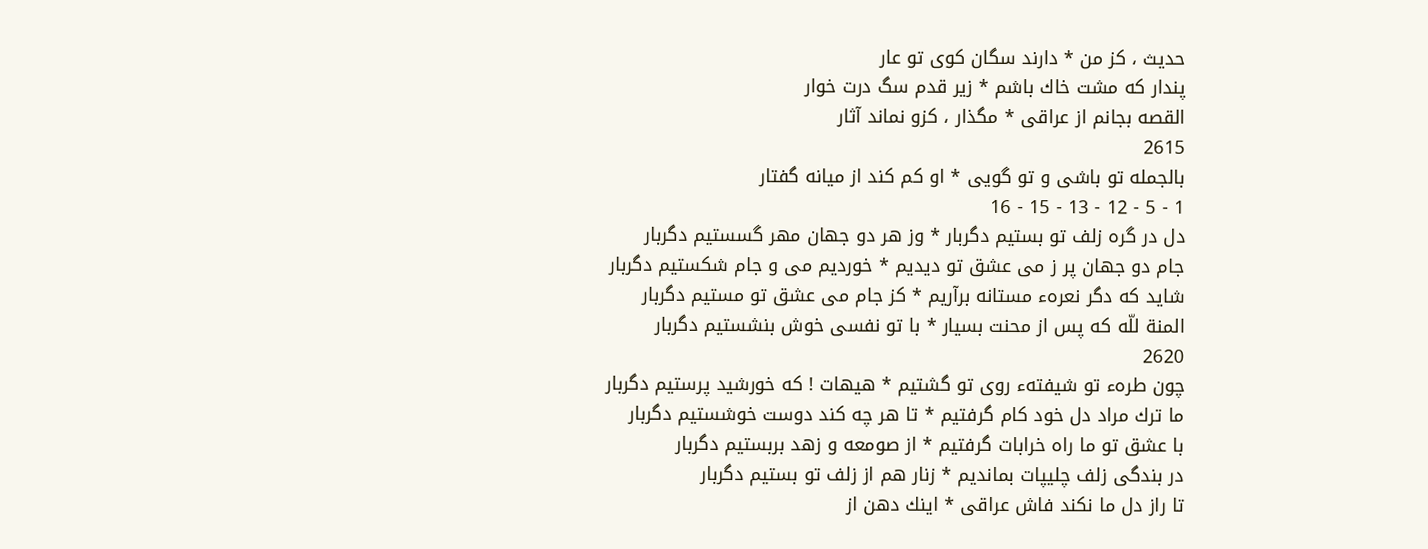حديث ، كز من * دارند سگان كوى تو عار
پندار كه مشت خاك باشم * زير قدم سگ درت خوار
القصه بجانم از عراقى * مگذار ، كزو نماند آثار
2615
بالجمله تو باشى و تو گويى * او كم كند از ميانه گفتار
1 - 5 - 12 - 13 - 15 - 16
دل در گره زلف تو بستيم دگربار * وز هر دو جهان مهر گسستيم دگربار
جام دو جهان پر ز مى عشق تو ديديم * خورديم مى و جام شكستيم دگربار
شايد كه دگر نعرهء مستانه برآريم * كز جام مى عشق تو مستيم دگربار
المنة للّه كه پس از محنت بسيار * با تو نفسى خوش بنشستيم دگربار
2620
چون طرهء تو شيفتهء روى تو گشتيم * هيهات ! كه خورشيد پرستيم دگربار
ما ترك مراد دل خود كام گرفتيم * تا هر چه كند دوست خوشستيم دگربار
با عشق تو ما راه خرابات گرفتيم * از صومعه و زهد بربستيم دگربار
در بندگى زلف چليپات بمانديم * زنار هم از زلف تو بستيم دگربار
تا راز دل ما نكند فاش عراقى * اينك دهن از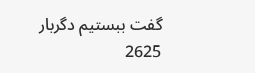گفت ببستيم دگربار
2625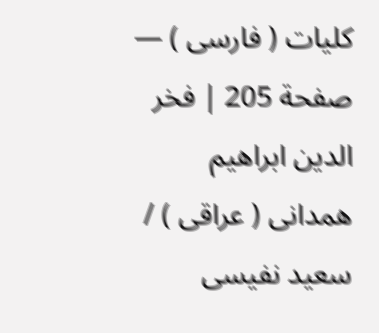كليات ( فارسى ) — صفحة 205 | فخر الدين ابراهيم همدانى ( عراقى ) / سعيد نفيسى